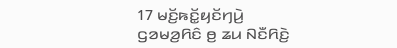17 ꤗꤢꤩ꤬ꤒꤢꤩ꤭ꤟꤢꤩꤚꤣꤧ꤬ ꤞꤤꤗꤤ꤬ꤖꤢꤨ ꤥ꤬ ꤘꤣ ꤡꤢꤪꤖꤢꤧ꤬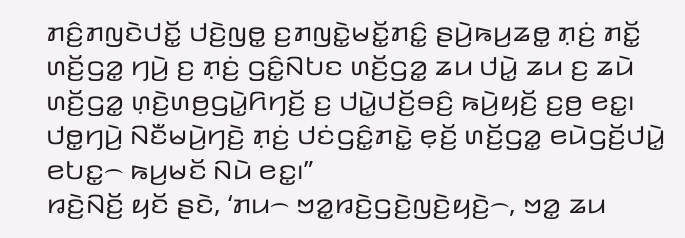ꤊꤢꤨ꤬ꤊꤜꤢꤧꤓꤢꤩ꤭ ꤓꤢꤧ꤬ꤜꤥ꤭ ꤢ꤬ꤊꤜꤢꤧ꤭ꤗꤢꤩ꤭ꤊꤢꤨ꤭ ꤔꤣꤧ꤬ꤒꤣ꤬ꤘꤥ꤭ ꤊ꤫ꤢꤦ꤬ ꤊꤢꤩ꤭ ꤛꤢꤩ꤬ꤞꤤ꤭ ꤚꤣꤧ꤬ ꤢ꤬ ꤊ꤫ꤢꤦ꤬ ꤞꤢꤨ꤭ꤡꤝꤢ ꤛꤢꤩ꤬ꤞꤤ꤭ ꤘꤣ ꤓꤣꤧ꤭ ꤘꤣ ꤢ꤬ ꤘꤣꤧ ꤛꤢꤩ꤬ꤞꤤ꤭ ꤛ꤫ꤢꤧ꤬ꤛꤥ꤬ꤞꤣꤧ꤭ꤖꤚꤢꤩ꤬ ꤢ꤬ ꤓꤣꤧ꤭ꤓꤢꤩ꤬ꤋꤢꤨ꤬ ꤒꤣꤧ꤬ꤟꤢꤩ꤬ ꤢ꤬ꤥ꤬ ꤕꤢ꤭꤯ ꤓꤥ꤭ꤚꤣꤧ꤬ ꤡꤢꤪꤗꤣꤧ꤬ꤚꤢꤧ꤬ ꤊ꤫ꤢꤦ꤬ ꤓꤢꤦꤞꤢꤨ꤭ꤊꤢꤧ꤭ ꤕ꤫ꤢꤩ꤬ ꤛꤢꤩ꤬ꤞꤤ꤭ ꤕꤣꤧꤞꤢꤩ꤬ꤓꤣꤧ꤭ ꤕꤝꤢ꤭꤮ ꤒꤣ꤬ꤗꤢꤩ ꤡꤣꤧ ꤕꤢ꤭꤯”
ꤙꤢꤧ꤬ꤡꤢꤩ꤬ ꤟꤢꤩ ꤔꤢꤧ, ‘ꤊꤣ꤮ ꤠꤤ꤭ꤙꤢꤧ꤬ꤞꤢꤧ꤬ꤜꤢꤧ꤬ꤟꤢꤧ꤬꤮, ꤠꤤ꤭ ꤘꤣ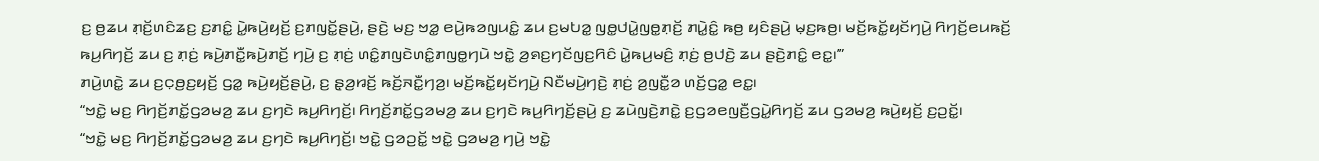ꤢ꤬ ꤥ꤬ꤘꤣ ꤊ꤫ꤢꤩ꤬ꤛꤢꤨꤘꤢ꤬ ꤢ꤬ꤊꤢꤨ꤭ ꤣꤧ꤭ꤒꤣꤧ꤬ꤟꤢꤩ꤬ ꤢ꤬ꤊꤜꤢꤩ꤭ꤔꤣꤧ꤬, ꤔꤢꤧ꤬ ꤗꤢ꤬ ꤠꤤ꤭ ꤕꤣꤧ꤬ꤒꤤꤜꤣꤢꤨ꤭ ꤘꤣ ꤢ꤬ꤗꤝꤤ꤭ ꤜꤥ꤭ꤓꤣꤧ꤭ꤜꤥ꤭ꤊ꤫ꤢꤩ꤬ ꤊꤣꤧ꤭ꤢꤨ꤭ ꤒꤥ꤬ ꤟꤢꤨꤔꤣꤧ꤬ ꤗ꤫ꤢ꤬ꤒꤥ꤬꤯ ꤗꤢꤩ꤬ꤒꤢꤩ꤭ꤟꤢꤩꤚꤣꤧ꤬ ꤖꤚꤢꤩ꤬ꤕꤣꤒꤢꤩ꤬ ꤒꤣ꤬ꤖꤚꤢꤩ꤬ ꤘꤣ ꤢ꤬ ꤊ꤫ꤢꤦ꤬ ꤒꤣꤧ꤬ꤊꤢꤪ꤭ꤒꤣꤧ꤬ꤊꤢꤩ꤬ ꤚꤣꤧ꤬ ꤢ꤬ ꤊ꤫ꤢꤦ꤬ ꤛꤢꤨ꤭ꤊꤜꤢꤧꤛꤢꤨ꤭ꤊꤜꤥ꤭ꤚꤣꤧ ꤠꤢꤧ꤭ ꤤ꤬ꤎꤢ꤬ꤚꤢꤩꤜꤢ꤬ꤖꤢꤨ ꤣꤧ꤭ꤒꤣ꤬ꤗꤢꤨ꤬ ꤊ꤫ꤢꤦ꤬ ꤥ꤬ꤓꤢꤧ꤬ ꤘꤣ ꤔꤢꤧ꤬ꤊꤢꤨ꤭ ꤕꤢ꤭꤯’”
ꤊꤣꤧ꤬ꤛꤢꤧ꤭ ꤘꤣ ꤢ꤬ꤍ꤫ꤥ꤬ꤢ꤬ꤟꤢꤩ꤬ ꤞꤤ꤭ ꤒꤣꤧ꤬ꤟꤢꤩ꤬ꤔꤣꤧ꤬, ꤢ꤬ ꤔ꤫ꤤ꤬ꤙꤢꤩ꤬ ꤒꤢꤩ꤬ꤏꤢꤪ꤭ꤚꤤ꤬꤯ ꤗꤢꤩ꤬ꤒꤢꤩ꤭ꤟꤢꤩꤚꤣꤧ꤬ ꤡꤢꤪꤗꤣꤧ꤬ꤚꤢꤧ꤬ ꤊ꤫ꤢꤦ꤬ ꤤ꤬ꤜꤢꤪ꤭ꤤ ꤛꤢꤩ꤬ꤞꤤ꤭ ꤕꤢ꤭꤯
“ꤠꤢꤧ꤭ ꤗꤢ꤬ ꤖꤚꤢꤩ꤬ꤊꤢꤩ꤭ꤞꤤꤗꤤ꤬ ꤘꤣ ꤢ꤬ꤚꤢꤧ ꤒꤣ꤬ꤖꤚꤢꤩ꤬꤯ ꤖꤚꤢꤩ꤬ꤊꤢꤩ꤭ꤞꤤꤗꤤ꤬ ꤘꤣ ꤢ꤬ꤚꤢꤧ ꤒꤣ꤬ꤖꤚꤢꤩ꤬ꤔꤣꤧ꤬ ꤢ꤬ ꤘꤣꤧꤜꤢꤧ꤬ꤊꤢꤧ꤭ ꤢ꤬ꤞꤤꤕꤜꤢꤪ꤬ꤞꤣꤧ꤭ꤖꤚꤢꤩ꤬ ꤘꤣ ꤞꤤꤗꤤ꤬ ꤒꤣꤧ꤬ꤟꤢꤩ꤬ ꤢ꤬ꤑꤢꤩ꤭꤯
“ꤠꤢꤧ꤭ ꤗꤢ꤬ ꤖꤚꤢꤩ꤬ꤊꤢꤩ꤭ꤞꤤꤗꤤ꤬ ꤘꤣ ꤢ꤬ꤚꤢꤧ ꤒꤣ꤬ꤖꤚꤢꤩ꤬꤯ ꤠꤢꤧ꤭ ꤞꤤꤑꤢꤩ꤭ ꤠꤢꤧ꤭ ꤞꤤꤗꤤ꤬ ꤚꤣꤧ꤬ ꤠꤢꤧ꤭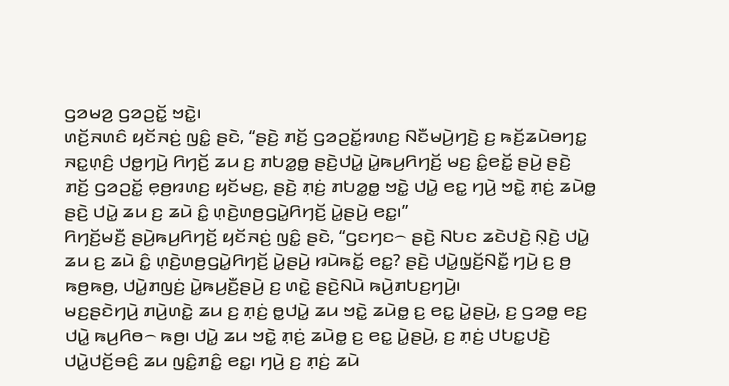ꤞꤤꤗꤤ꤬ ꤞꤤꤑꤢꤩ꤭ ꤠꤢꤧ꤭꤯
ꤛꤢꤩ꤬ꤏꤛꤢꤨ ꤟꤢꤩꤏꤢꤦ꤬ ꤜꤢꤨ꤭ ꤔꤢꤧ, “ꤔꤢꤧ꤬ ꤊꤢꤩ꤬ ꤞꤤꤑꤢꤩ꤭ꤙꤛꤢ꤬ ꤡꤢꤪꤗꤣꤧ꤬ꤚꤢꤧ꤬ ꤢ꤬ ꤒꤢꤩ꤬ꤘꤣꤧꤋꤚꤢ꤭ ꤏꤢ꤭ꤛ꤫ꤢꤨ꤬ ꤓꤥ꤭ꤚꤣꤧ꤬ ꤖꤚꤢꤩ꤬ ꤘꤣ ꤢ꤬ ꤊꤝꤤ꤭ꤥ꤭ ꤔꤢꤧ꤬ꤓꤣꤧ꤭ ꤣꤧ꤭ꤒꤣ꤬ꤖꤚꤢꤩ꤬ ꤗꤢ꤬ ꤢꤨ꤭ꤕꤢꤩ꤭ ꤔꤣꤧ꤬ ꤔꤢꤧ꤬ ꤊꤢꤩ꤬ ꤞꤤꤑꤢꤩ꤭ ꤕ꤫ꤥ꤬ꤙꤛꤢ꤬ ꤟꤢꤩꤗꤢ꤬, ꤔꤢꤧ꤬ ꤊ꤫ꤢꤦ꤬ ꤊꤝꤤ꤭ꤥ꤭ ꤠꤢꤧ꤭ ꤓꤣꤧ꤭ ꤕꤢ꤭ ꤚꤣꤧ꤬ ꤠꤢꤧ꤭ ꤊ꤫ꤢꤦ꤬ ꤘꤣꤧꤥ꤭ ꤔꤢꤧ꤬ ꤓꤣꤧ꤭ ꤘꤣ ꤢ꤬ ꤘꤣꤧ ꤢꤨ꤭ ꤛ꤫ꤢꤧ꤬ꤛꤥ꤬ꤞꤣꤧ꤭ꤖꤚꤢꤩ꤬ ꤣꤧ꤭ꤔꤣꤧ꤬ ꤕꤢ꤭꤯”
ꤖꤚꤢꤩ꤬ꤗꤢꤪ꤬ ꤔꤣꤧ꤬ꤒꤣ꤬ꤖꤚꤢꤩ꤬ ꤟꤢꤩꤏꤢꤦ꤬ ꤜꤢꤨ꤭ ꤔꤢꤧ, “ꤞꤢꤚꤢ꤮ ꤔꤢꤧ꤬ ꤡꤝꤢ ꤘꤢꤧꤓꤢꤧ꤬ ꤡ꤫ꤢꤧ꤬ ꤓꤣꤧ꤭ ꤘꤣ ꤢ꤬ ꤘꤣꤧ ꤢꤨ꤭ ꤛ꤫ꤢꤧ꤬ꤛꤥ꤬ꤞꤣꤧ꤭ꤖꤚꤢꤩ꤬ ꤣꤧ꤭ꤔꤣꤧ꤬ ꤙꤣꤧꤒꤢꤩ꤭ ꤕꤢ꤭? ꤔꤢꤧ꤬ ꤓꤣꤧ꤭ꤜ꤫ꤢꤩ꤬ꤡꤢꤪ꤭ ꤚꤣꤧ꤬ ꤢ꤬ ꤥ꤬ ꤒꤥ꤬ꤒꤥ꤬, ꤓꤣꤧ꤭ꤊꤜꤢꤦ꤬ ꤣꤧ꤭ꤒꤣ꤬ꤢꤪ꤬ꤔꤣꤧ꤬ ꤢ꤬ ꤛꤢꤧ꤭ ꤔꤢꤧ꤬ꤡꤣꤧ ꤒꤣꤧ꤬ꤊꤝꤢ꤬ꤚꤣꤧ꤬꤯
ꤗꤢ꤬ꤔꤢꤧꤚꤣꤧ꤬ ꤊꤣꤧ꤬ꤛꤢꤧ꤭ ꤘꤣ ꤢ꤬ ꤊ꤫ꤢꤦ꤬ ꤥ꤭ꤓꤣꤧ꤭ ꤘꤣ ꤠꤢꤧ꤭ ꤘꤣꤧꤥ꤭ ꤢ꤬ ꤕꤢ꤭ ꤣꤧ꤭ꤔꤣꤧ꤬, ꤢ꤬ ꤞꤤꤥ꤭ ꤕꤢ꤬ ꤓꤣꤧ꤭ ꤒꤣ꤬ꤖꤥ꤮ ꤒꤥ꤬꤯ ꤓꤣꤧ꤭ ꤘꤣ ꤠꤢꤧ꤭ ꤊ꤫ꤢꤦ꤬ ꤘꤣꤧꤥ꤭ ꤢ꤬ ꤕꤢ꤭ ꤣꤧ꤭ꤔꤣꤧ꤬, ꤢ꤬ ꤊ꤫ꤢꤦ꤬ ꤓꤝꤢ꤭ꤓꤢꤧ꤬ ꤓꤣꤧ꤭ꤓꤢꤩ꤬ꤋꤢꤨ꤬ ꤘꤣ ꤜꤢꤨ꤭ꤊꤢꤨ꤭ ꤕꤢ꤭꤯ ꤚꤣꤧ꤬ ꤢ꤬ ꤊ꤫ꤢꤦ꤬ ꤘꤣꤧ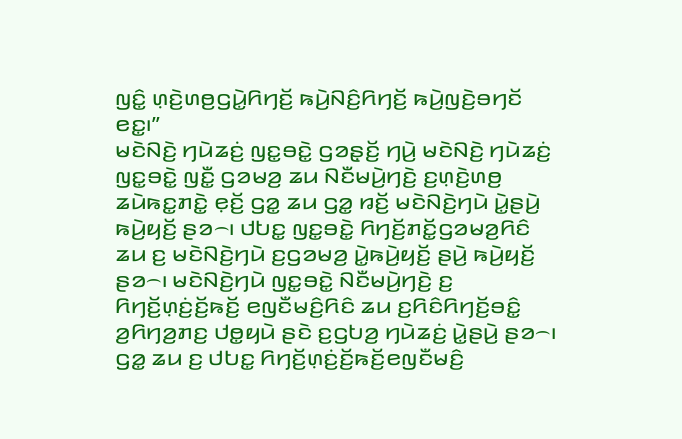ꤜꤢꤨ꤭ ꤛ꤫ꤢꤧ꤬ꤛꤥ꤬ꤞꤣꤧ꤭ꤖꤚꤢꤩ꤬ ꤒꤣꤧ꤬ꤡꤢꤨ꤬ꤖꤚꤢꤩ꤬ ꤒꤣꤧ꤬ꤜꤢꤧ꤬ꤋꤚꤢꤩ ꤕꤢ꤭꤯”
ꤗꤢꤧꤡꤢꤧ꤬ ꤚꤣꤧꤘꤢꤦ꤬ ꤜꤢ꤭ꤋꤢꤧ꤭ ꤞꤤꤔ꤫ꤢꤩ꤬ ꤚꤣꤧ꤬ ꤗꤢꤧꤡꤢꤧ꤬ ꤚꤣꤧꤘꤢꤦ꤬ ꤜꤢ꤭ꤋꤢꤧ꤭ ꤜꤢꤪ꤭ ꤞꤤꤗꤤ꤬ ꤘꤣ ꤡꤢꤪꤗꤣꤧ꤬ꤚꤢꤧ꤬ ꤢ꤬ꤛ꤫ꤢꤧ꤬ꤛꤥ꤬ ꤘꤣꤧꤒꤢ꤭ꤊꤢꤧ꤭ ꤕ꤫ꤢꤩ꤬ ꤞꤤ꤭ ꤘꤣ ꤞꤤ꤭ ꤙꤢꤩ꤬ ꤗꤢꤧꤡꤢꤧ꤬ꤚꤣꤧ ꤣꤧ꤭ꤔꤣꤧ꤬ ꤒꤣꤧ꤬ꤟꤢꤩ꤬ ꤔꤤ꤮꤯ ꤓꤝꤢ꤭ ꤜꤢ꤭ꤋꤢꤧ꤭ ꤖꤚꤢꤩ꤬ꤊꤢꤩ꤭ꤞꤤꤗꤤ꤬ꤖꤢꤨ ꤘꤣ ꤢ꤬ ꤗꤢꤧꤡꤢꤧ꤬ꤚꤣꤧ ꤢ꤬ꤞꤤꤗꤤ꤬ ꤣꤧ꤭ꤒꤣꤧ꤬ꤟꤢꤩ꤬ ꤔꤣꤧ꤬ ꤒꤣꤧ꤬ꤟꤢꤩ꤬ ꤔꤤ꤮꤯ ꤗꤢꤧꤡꤢꤧ꤬ꤚꤣꤧ ꤜꤢ꤭ꤋꤢꤧ꤭ ꤡꤢꤪꤗꤣꤧ꤬ꤚꤢꤧ꤬ ꤢ꤬ ꤖꤚꤢꤩ꤬ꤛ꤫ꤢꤦ꤬ꤢꤩ꤬ꤒꤢꤩ꤬ ꤕꤜꤢꤪꤗꤢꤨ꤬ꤖꤢꤨ ꤘꤣ ꤢ꤬ꤖꤢꤨꤖꤚꤢꤩ꤬ꤋꤢꤨ꤭ ꤤ꤬ꤖꤚꤤ꤬ꤊꤢ꤬ ꤓꤥ꤭ꤟꤣꤧ ꤔꤢꤧ ꤢ꤬ꤞꤝꤤ꤬ ꤚꤣꤧꤘꤢꤦ꤬ ꤣꤧ꤭ꤔꤣꤧ꤬ ꤔꤤ꤮꤯
ꤞꤤ꤭ ꤘꤣ ꤢ꤬ ꤓꤝꤢ꤭ ꤖꤚꤢꤩ꤬ꤛ꤫ꤢꤦ꤬ꤢꤩ꤬ꤒꤢꤩ꤬ꤕꤜꤢꤪꤗꤢꤨ꤬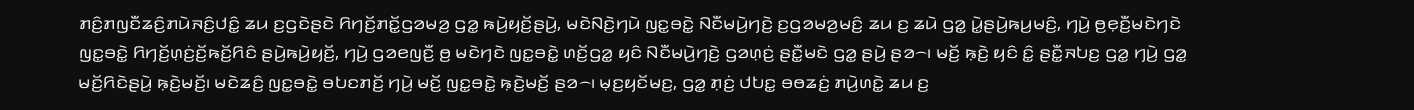ꤊꤢꤨ꤬ꤊꤜꤢꤪꤘꤢꤨ꤬ꤊꤣꤧꤏꤢꤨ꤬ꤓꤢꤨ꤭ ꤘꤣ ꤢ꤬ꤞꤢꤧꤔꤢꤧ ꤖꤚꤢꤩ꤬ꤊꤢꤩ꤭ꤞꤤꤗꤤ꤬ ꤞꤤ꤭ ꤒꤣꤧ꤬ꤟꤢꤩ꤬ꤔꤣꤧ꤬, ꤗꤢꤧꤡꤢꤧ꤬ꤚꤣꤧ ꤜꤢ꤭ꤋꤢꤧ꤭ ꤡꤢꤪꤗꤣꤧ꤬ꤚꤢꤧ꤬ ꤢ꤬ꤞꤤꤗꤤ꤬ꤗꤢꤨ꤬ ꤘꤣ ꤢ꤬ ꤘꤣꤧ ꤞꤤ꤭ ꤣꤧ꤭ꤔꤣꤧ꤬ꤒꤣ꤬ꤗꤢꤨ꤬, ꤚꤣꤧ꤬ ꤥ꤬ꤕ꤫ꤢꤪ꤬ꤗꤢꤧꤚꤢꤧ ꤜꤢ꤭ꤋꤢꤧ꤭ ꤖꤚꤢꤩ꤬ꤛ꤫ꤢꤦ꤬ꤢꤩ꤬ꤒꤢꤩ꤬ꤖꤢꤨ ꤔꤣꤧ꤬ꤒꤣꤧ꤬ꤟꤢꤩ꤬, ꤚꤣꤧ꤬ ꤞꤤꤕꤜꤢꤪ꤬ ꤥ꤬ ꤗꤢꤧꤚꤢꤧ ꤜꤢ꤭ꤋꤢꤧ꤭ ꤛꤢꤩ꤬ꤞꤤ꤭ ꤟꤢꤨ ꤡꤢꤪꤗꤣꤧ꤬ꤚꤢꤧ꤬ ꤞꤤꤛ꤫ꤢꤦ꤬ ꤔꤢꤪ꤭ꤗꤢꤧ ꤞꤤ꤭ ꤔꤣꤧ꤬ ꤔꤤ꤮꤯ ꤗꤢꤩ꤬ ꤒ꤫ꤢꤧ꤬ ꤟꤢꤨ ꤢꤨ꤭ ꤔꤢꤪ꤭ꤏꤝꤢ꤬ ꤞꤤ꤭ ꤚꤣꤧ꤬ ꤞꤤ꤭ ꤗꤢꤩ꤬ꤖꤢꤧꤔꤣꤧ꤬ ꤒ꤫ꤢꤧ꤬ꤗꤢꤩ꤬꤯ ꤗꤢꤧꤘꤢꤨ꤬ ꤜꤢ꤭ꤋꤢꤧ꤭ ꤋꤝꤢꤊꤢꤩ꤬ ꤚꤣꤧ꤬ ꤗꤢꤩ꤬ ꤜꤢ꤭ꤋꤢꤧ꤭ ꤒ꤫ꤢꤧ꤬ꤗꤢꤩ꤬ ꤔꤤ꤮꤯ ꤗ꤫ꤢ꤬ꤟꤢꤩꤗꤢ꤬, ꤞꤤ꤭ ꤊ꤫ꤢꤦ꤬ ꤓꤝꤢ꤭ ꤋꤥꤘꤢꤦ꤬ ꤊꤣꤧ꤬ꤛꤢꤧ꤭ ꤘꤣ ꤢ꤬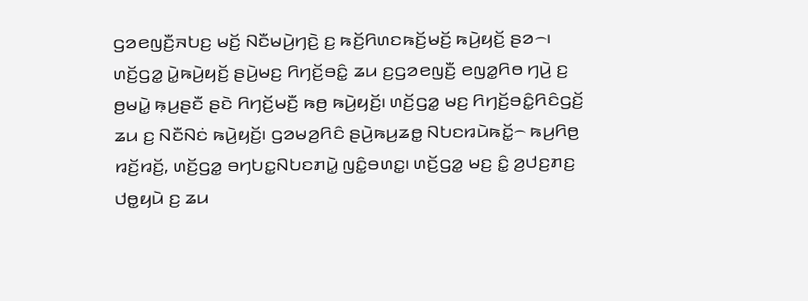ꤞꤤꤕꤜꤢꤪ꤬ꤏꤝꤢ꤬ ꤗꤢꤩ꤬ ꤡꤢꤪꤗꤣꤧ꤬ꤚꤢꤧ꤬ ꤢ꤬ ꤒꤢꤩ꤬ꤖꤛꤢꤒꤢꤩ꤬ꤗꤢꤩ꤬ ꤒꤣꤧ꤬ꤟꤢꤩ꤬ ꤔꤤ꤮꤯
ꤛꤢꤩ꤬ꤞꤤ꤭ ꤣꤧ꤭ꤒꤣꤧ꤬ꤟꤢꤩ꤬ ꤔꤣꤧ꤬ꤗꤢ꤬ ꤖꤚꤢꤩ꤬ꤋꤢꤨ꤭ ꤘꤣ ꤢ꤬ꤞꤤꤕꤜꤢꤪ꤬ ꤕꤜꤤ꤭ꤖꤥ ꤚꤣꤧ꤬ ꤢ꤬ ꤥ꤬ꤗꤣꤧ꤭ ꤒ꤫ꤣ꤬ꤔꤢꤪ ꤔꤢꤧ ꤖꤚꤢꤩ꤬ꤗꤢꤪ꤬ ꤒꤥ꤬ ꤒꤣꤧ꤬ꤟꤢꤩ꤬꤯ ꤛꤢꤩ꤬ꤞꤤ꤭ ꤗꤢ꤬ ꤖꤚꤢꤩ꤬ꤋꤢꤨ꤭ꤖꤢꤨꤞꤢꤩ꤬ ꤘꤣ ꤢ꤬ ꤡꤢꤪꤡꤢꤦ ꤒꤣꤧ꤬ꤟꤢꤩ꤬꤯ ꤞꤤꤗꤤ꤬ꤖꤢꤨ ꤔꤣꤧ꤬ꤒꤣ꤬ꤘꤥ꤭ ꤡꤝꤢꤙꤣꤧꤒꤢꤩ꤭꤮ ꤒꤣ꤬ꤖꤥ꤬ ꤙꤢꤩ꤬ꤙꤢꤩ꤬, ꤛꤢꤩ꤬ꤞꤤ꤭ ꤋꤚꤝꤢ꤭ꤡꤝꤢꤊꤣꤧ꤭ ꤜꤢꤨ꤭ꤋꤛꤢ꤭꤯ ꤛꤢꤩ꤬ꤞꤤ꤭ ꤗꤢ꤬ ꤢꤨ꤭ ꤤ꤬ꤓꤢ꤬ꤊꤢ꤬ ꤓꤥ꤭ꤟꤣꤧ ꤢ꤬ ꤘꤣ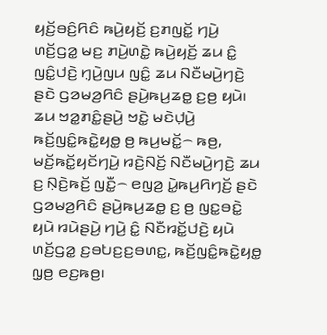ꤟꤢꤩ꤬ꤋꤢꤨ꤬ꤖꤢꤨ ꤒꤣꤧ꤬ꤟꤢꤩ꤬ ꤢ꤬ꤊꤜꤢꤩ꤭ ꤚꤣꤧ꤬ ꤛꤢꤩ꤬ꤞꤤ꤭ ꤗꤢ꤬ ꤊꤣꤧ꤬ꤛꤢꤧ꤭ ꤒꤣꤧ꤬ꤟꤢꤩ꤬ ꤘꤣ ꤢꤨ꤭ ꤜꤢꤨ꤭ꤓꤢꤧ꤬ ꤚ꤫ꤣꤧ꤬ꤜꤣ ꤜꤢꤨ꤭ ꤘꤣ ꤡꤢꤪꤗꤣꤧ꤬ꤚꤢꤧ꤬ ꤔꤢꤧ ꤞꤤꤗꤤ꤬ꤖꤢꤨ ꤔꤣꤧ꤬ꤒꤣ꤬ꤘꤥ꤭ ꤢ꤬ꤥ꤬ ꤟꤣꤧ꤯
ꤘꤣ ꤠꤤ꤭ꤊꤢꤨ꤭ꤔꤣꤧ꤬ ꤠꤢꤧ꤭ ꤗꤢꤧꤓ꤫ꤣꤧ꤬ ꤒꤢꤩ꤬ꤜꤢꤨ꤭ꤒꤢꤧ꤭ꤟꤥ꤭ ꤥ꤬ ꤒꤣ꤬ꤗꤢꤩ꤭꤮ ꤒꤥ꤬, ꤗꤢꤩ꤬ꤒꤢꤩ꤭ꤟꤢꤩꤚꤣꤧ꤬ ꤙꤢꤧ꤬ꤡꤢꤩ꤬ ꤡꤢꤪꤗꤣꤧ꤬ꤚꤢꤧ꤬ ꤘꤣ ꤢ꤬ ꤡ꤫ꤢꤧ꤬ꤒꤢꤩ꤬ ꤜꤢꤪ꤭꤮ ꤕꤜꤤ꤬ ꤣꤧ꤭ꤒꤣ꤬ꤖꤚꤢꤩ꤬ ꤔꤢꤧ ꤞꤤꤗꤤ꤬ꤖꤢꤨ ꤔꤣꤧ꤬ꤒꤣ꤬ꤘꤥ꤭ ꤢ꤬ ꤥ꤬ ꤜꤢ꤭ꤋꤢꤧ꤭ ꤟꤣꤧ ꤙꤣꤧꤔꤣꤧ꤬ ꤚꤣꤧ꤬ ꤢꤨ꤭ ꤡꤢꤪꤙꤢꤩ꤭ꤓꤢꤧ꤬ ꤟꤣꤧ ꤛꤢꤩ꤬ꤞꤤ꤭ ꤢ꤬ꤋꤝꤢ꤬ꤢ꤬ꤋꤛꤢ꤭, ꤒꤢꤩ꤬ꤜꤢꤨ꤭ꤒꤢꤧ꤭ꤟꤥ꤭ ꤜ꤫ꤥ꤬ ꤕꤢ꤬ꤒꤥ꤬꤯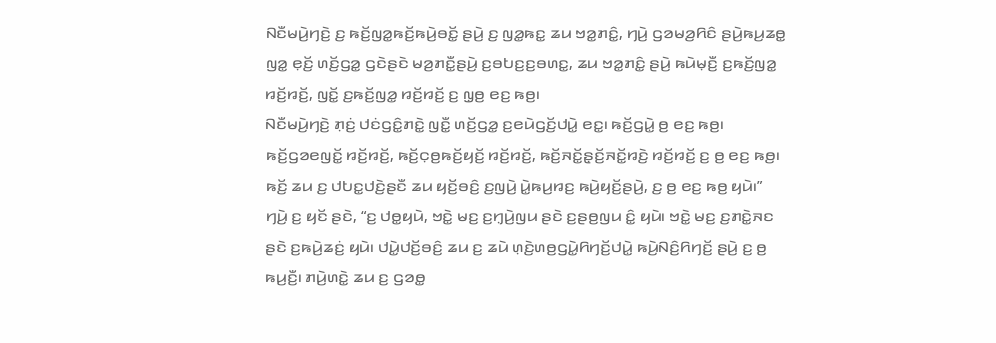ꤡꤢꤪꤗꤣꤧ꤬ꤚꤢꤧ꤬ ꤢ꤬ ꤒꤢꤩ꤬ꤜꤤ꤭ꤒꤢꤩ꤬ꤒꤣꤧ꤬ꤋꤢꤩ꤭ ꤔꤣꤧ꤬ ꤢ꤬ ꤜꤤ꤭ꤒꤢ꤭ ꤘꤣ ꤠꤤ꤭ꤊꤢꤨ꤭, ꤚꤣꤧ꤬ ꤞꤤꤗꤤ꤬ꤖꤢꤨ ꤔꤣꤧ꤬ꤒꤣ꤬ꤘꤥ꤭ ꤜꤤ꤭ ꤕ꤫ꤢꤩ꤬ ꤛꤢꤩ꤬ꤞꤤ꤭ ꤞꤢꤧꤔꤢꤧ ꤗꤤ꤬ꤊꤢꤪ꤭ꤔꤣꤧ꤬ ꤢ꤬ꤋꤝꤢ꤬ꤢ꤬ꤋꤛꤢ꤭, ꤘꤣ ꤠꤤ꤭ꤊꤢꤨ꤭ ꤔꤣꤧ꤬ ꤒꤣꤧꤗ꤫ꤢꤪ꤬ ꤢ꤬ꤒꤢꤩ꤬ꤜꤤ꤭ ꤙꤢꤩ꤬ꤙꤢꤩ꤬, ꤜꤢꤩ꤭ ꤢ꤬ꤒꤢꤩ꤬ꤜꤤ꤭ ꤙꤢꤩ꤬ꤙꤢꤩ꤬ ꤢ꤬ ꤜ꤫ꤥ꤬ ꤕꤢ꤬ ꤒꤥ꤬꤯
ꤡꤢꤪꤗꤣꤧ꤬ꤚꤢꤧ꤬ ꤊ꤫ꤢꤦ꤬ ꤓꤢꤦꤞꤢꤨ꤭ꤊꤢꤧ꤭ ꤜꤢꤪ꤭ ꤛꤢꤩ꤬ꤞꤤ꤭ ꤢ꤬ꤕꤣꤧꤞꤢꤩ꤬ꤓꤣꤧ꤭ ꤕꤢ꤭꤯ ꤒꤢꤩ꤬ꤞꤣꤧ꤭ ꤥ꤬ ꤕꤢ꤬ ꤒꤥ꤬꤯ ꤒꤢꤩ꤬ꤞꤤꤕꤜꤢꤩ꤭ ꤙꤢꤩ꤬ꤙꤢꤩ꤬, ꤒꤢꤩ꤬ꤍ꤫ꤥ꤬ꤒꤢꤩ꤬ꤟꤢꤩ꤬ ꤙꤢꤩ꤬ꤙꤢꤩ꤬, ꤒꤢꤩ꤬ꤏꤢꤩ꤭ꤔ꤫ꤢꤩ꤬ꤏꤢꤩ꤭ꤙꤢꤧ꤬ ꤙꤢꤩ꤬ꤙꤢꤩ꤬ ꤢ꤬ ꤥ꤬ ꤕꤢ꤬ ꤒꤥ꤬꤯ ꤒꤢꤩ꤬ ꤘꤣ ꤢ꤬ ꤓꤝꤢ꤭ꤓꤢꤧ꤬ꤔꤢꤪ ꤘꤣ ꤟꤢꤩ꤬ꤋꤢꤨ꤬ ꤢ꤬ꤜꤣꤧ꤬ ꤣꤧ꤭ꤒꤣ꤬ꤙꤢ꤬ ꤒꤣꤧ꤬ꤟꤢꤩ꤬ꤔꤣꤧ꤬, ꤢ꤬ ꤥ꤬ ꤕꤢ꤬ ꤒꤥ꤬ ꤟꤣꤧ꤯”
ꤚꤣꤧ꤬ ꤢ꤬ ꤟꤢꤩ ꤔꤢꤧ, “ꤢ꤬ ꤓꤥ꤭ꤟꤣꤧ, ꤠꤢꤧ꤭ ꤗꤢ꤬ ꤢ꤬ꤚ꤫ꤣꤧ꤬ꤜꤣ ꤔꤢꤧ ꤢ꤬ꤔꤥ꤬ꤜꤣ ꤢꤨ꤭ ꤟꤣꤧ꤯ ꤠꤢꤧ꤭ ꤗꤢ꤬ ꤢ꤬ꤊꤢꤧ꤭ꤏꤢ ꤔꤢꤧ ꤢ꤬ꤒꤣꤧ꤬ꤘꤢꤦ꤬ ꤟꤣꤧ꤯ ꤓꤣꤧ꤭ꤓꤢꤩ꤬ꤋꤢꤨ꤬ ꤘꤣ ꤢ꤬ ꤘꤣꤧ ꤛ꤫ꤢꤧ꤬ꤛꤥ꤬ꤞꤣꤧ꤭ꤖꤚꤢꤩ꤬ꤓꤣꤧ꤭ ꤒꤣꤧ꤬ꤡꤢꤨ꤬ꤖꤚꤢꤩ꤬ ꤔꤣꤧ꤬ ꤢ꤬ ꤥ꤬ ꤒꤣ꤬ꤢꤪ꤬꤯ ꤊꤣꤧ꤬ꤛꤢꤧ꤭ ꤘꤣ ꤢ꤬ ꤞꤤꤥ꤭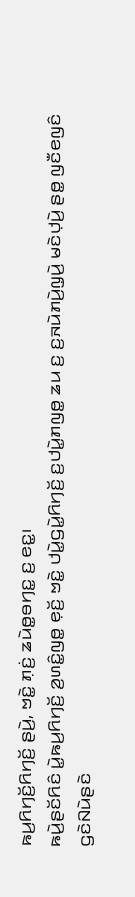ꤒꤣ꤬ꤖꤚꤢꤩ꤬ꤖꤚꤢꤩ꤬ ꤔꤣꤧ꤬, ꤠꤢꤧ꤭ ꤊ꤫ꤢꤦ꤬ ꤘꤣꤧꤥ꤭ꤋꤚꤢ꤭ ꤢ꤬ ꤕꤢ꤭꤯
ꤒꤣꤧ꤬ꤔꤢꤩꤖꤢꤨ ꤣꤧ꤭ꤒꤣ꤬ꤖꤚꤢꤩ꤬ ꤤ꤬ꤛꤢꤨ꤭ꤜꤥ꤭ ꤕ꤫ꤢꤩ꤬ ꤠꤢꤧ꤭ ꤓꤣꤧ꤭ꤞꤣꤧ꤭ꤖꤚꤢꤩ꤬ ꤢ꤬ꤓꤣꤧ꤭ꤊꤜꤥ꤭ ꤘꤣ ꤢ꤬ ꤢ꤬ꤏꤣꤧꤊꤣꤧ꤬ꤜ꤫ꤣꤧ꤬ ꤗꤢꤧꤓ꤫ꤣꤧ꤬ ꤔꤥ꤭ ꤜꤢꤪꤕꤜꤢꤨ ꤞꤢꤧꤡꤣꤧꤔꤢꤧ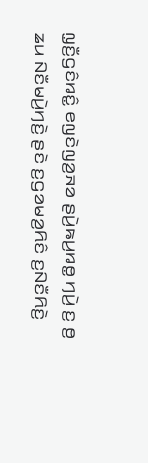ꤜ꤫ꤢꤪ꤬ꤞꤢꤨꤙꤢꤨ꤭ ꤕꤜꤢꤧꤜꤤ꤬ꤏꤤ ꤔꤣꤧ꤬ꤒꤣ꤬ꤙꤥ꤭ ꤚꤣꤧ꤬ ꤢ꤬ ꤥ꤬ ꤘꤣ ꤡꤢꤪꤗꤣꤧ꤬ꤚꤢꤧ꤬ ꤔꤢꤧ ꤢ꤬ꤞꤤꤗꤤ꤬ꤖꤢꤨ ꤢ꤬ꤡꤢꤪꤖꤢꤧ꤬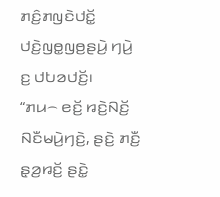ꤊꤢꤨ꤬ꤊꤜꤢꤧꤓꤢꤩ꤭ ꤓꤢꤧ꤬ꤜꤥ꤭ꤜꤥ꤬ꤔꤣꤧ꤬ ꤚꤣꤧ꤬ ꤢ꤬ ꤓꤝꤤꤓꤢꤩ꤬꤯
“ꤊꤣ꤮ ꤕꤢꤩ꤬ ꤙꤢꤧ꤬ꤡꤢꤩ꤬ ꤡꤢꤪꤗꤣꤧ꤬ꤚꤢꤧ꤬, ꤔꤢꤧ꤬ ꤊꤢꤪ꤬ ꤔ꤫ꤤ꤬ꤙꤢꤩ꤬ ꤔꤢꤧ꤭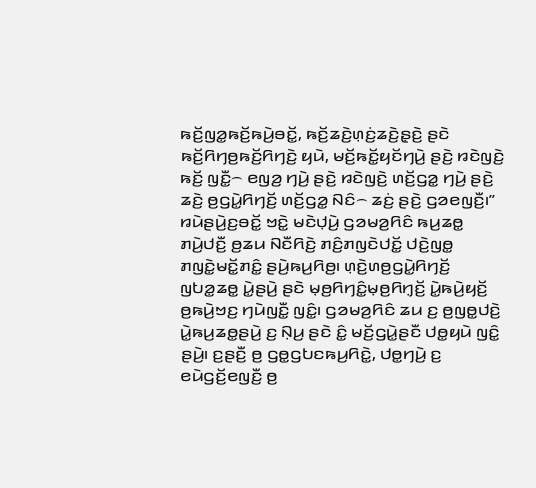ꤒꤢꤩ꤬ꤜꤤ꤭ꤒꤢꤩ꤬ꤒꤣꤧ꤬ꤋꤢꤩ꤭, ꤒꤢꤩ꤬ꤘꤢꤧ꤬ꤛ꤫ꤢꤦ꤬ꤘꤢꤧ꤬ꤔ꤫ꤢꤧ꤬ ꤔꤢꤧ ꤒꤢꤩ꤬ꤖꤚꤥ꤬ꤒꤢꤩ꤬ꤖꤚꤢꤧ꤬ ꤟꤣꤧ, ꤗꤢꤩ꤬ꤒꤢꤩ꤭ꤟꤢꤩꤚꤣꤧ꤬ ꤔꤢꤧ꤬ ꤙꤢꤧꤜꤢꤧ꤬ ꤒꤢꤩ꤬ ꤜꤢꤪ꤭꤮ ꤕꤜꤤ꤬ ꤚꤣꤧ꤬ ꤔꤢꤧ꤬ ꤙꤢꤧꤜꤢꤧ꤬ ꤛꤢꤩ꤬ꤞꤤ꤭ ꤚꤣꤧ꤬ ꤔꤢꤧ꤬ ꤘꤢꤧ꤬ ꤥ꤬ꤞꤣꤧ꤭ꤖꤚꤢꤩ꤬ ꤛꤢꤩ꤬ꤞꤤ꤭ ꤡꤢꤨ꤮ ꤘꤢꤦ꤬ ꤔꤢꤧ꤬ ꤞꤤꤕꤜꤢꤪ꤬꤯”
ꤙꤣꤧꤔꤣꤧ꤬ꤢ꤬ꤋꤢꤩ꤭ ꤠꤢꤧ꤭ ꤗꤢꤧꤓ꤫ꤣꤧ꤬ ꤞꤤꤗꤤ꤬ꤖꤢꤨ ꤒꤣ꤬ꤘꤥ꤭ ꤊꤣꤧ꤬ꤓꤢꤪ꤬ ꤥ꤬ꤘꤣ ꤡꤢꤪꤖꤢꤧ꤬ ꤊꤢꤨ꤬ꤊꤜꤢꤧꤓꤢꤩ꤭ ꤓꤢꤧ꤬ꤜꤥ꤭ ꤊꤜꤢꤧ꤭ꤗꤢꤩ꤭ꤊꤢꤨ꤭ ꤔꤣꤧ꤬ꤒꤣ꤬ꤖꤥ꤬꤯ ꤛ꤫ꤢꤧ꤬ꤛꤥ꤬ꤞꤣꤧ꤭ꤖꤚꤢꤩ꤬ ꤜꤝꤤ꤭ꤘꤥ꤭ ꤣꤧ꤭ꤔꤣꤧ꤬ ꤔꤢꤧ ꤗ꤫ꤥ꤬ꤖꤚꤢꤨ꤭ꤗ꤫ꤥ꤬ꤖꤚ꤫ꤢꤩ꤬ ꤣꤧ꤭ꤒꤣꤧ꤬ꤟꤢꤩ꤬ ꤥ꤬ꤒꤣꤧ꤬ꤠꤢ꤬ ꤚꤣꤧꤜꤢꤪ꤭ ꤜꤢꤨ꤭꤯ ꤞꤤꤗꤤ꤬ꤖꤢꤨ ꤘꤣ ꤢ꤬ ꤥ꤬ꤜꤥ꤭ꤓꤢꤧ꤬ ꤣꤧ꤭ꤒꤣ꤬ꤘꤥ꤭ꤔꤣꤧ꤬ ꤢ꤬ ꤡ꤫ꤣ꤬ ꤔꤢꤧ ꤢꤨ꤭ ꤗꤢꤩ꤬ꤞꤣꤧ꤭ꤔꤢꤪ ꤓꤥ꤭ꤟꤣꤧ ꤜꤢꤨ꤭ ꤔꤣꤧ꤬꤯ ꤢ꤬ꤔꤢꤪ꤬ ꤥ꤬ ꤞꤥ꤭ꤞꤝꤢꤒꤣ꤬ꤖꤢꤧ꤭, ꤓꤥ꤭ꤚꤣꤧ꤬ ꤢ꤬ ꤕꤣꤧꤞꤢꤩ꤬ꤕꤜꤢꤪ꤬ ꤥ꤬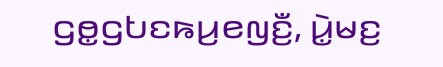ꤞꤥ꤭ꤞꤝꤢꤒꤣ꤬ꤕꤜꤢꤪ꤬, ꤣꤧ꤭ꤗꤢ꤬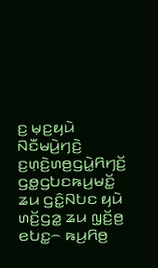ꤢ꤬ ꤗ꤫ꤢ꤬ꤟꤣꤧ ꤡꤢꤪꤗꤣꤧ꤬ꤚꤢꤧ꤬ ꤢ꤬ꤛ꤫ꤢꤧ꤬ꤛꤥ꤬ꤞꤣꤧ꤭ꤖꤚꤢꤩ꤬ ꤞꤥ꤭ꤞꤝꤢꤒꤣ꤬ꤗꤢꤩ꤭ ꤘꤣ ꤞꤢꤨ꤭ꤡꤝꤢ ꤟꤣꤧ ꤛꤢꤩ꤬ꤞꤤ꤭ ꤘꤣ ꤜ꤫ꤢꤩ꤬ꤥ꤬ ꤕꤝꤢ꤭꤮ ꤒꤣ꤬ꤖꤥ꤬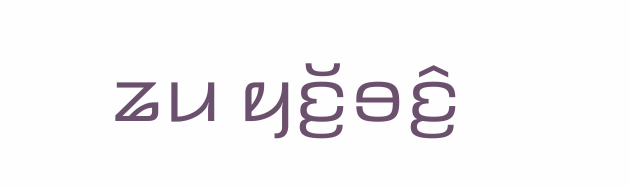ꤘꤣ ꤟꤢꤩ꤬ꤋꤢꤨ꤬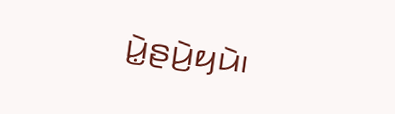ꤣꤧ꤭ꤔꤣꤧ꤬ꤟꤣꤧ꤯